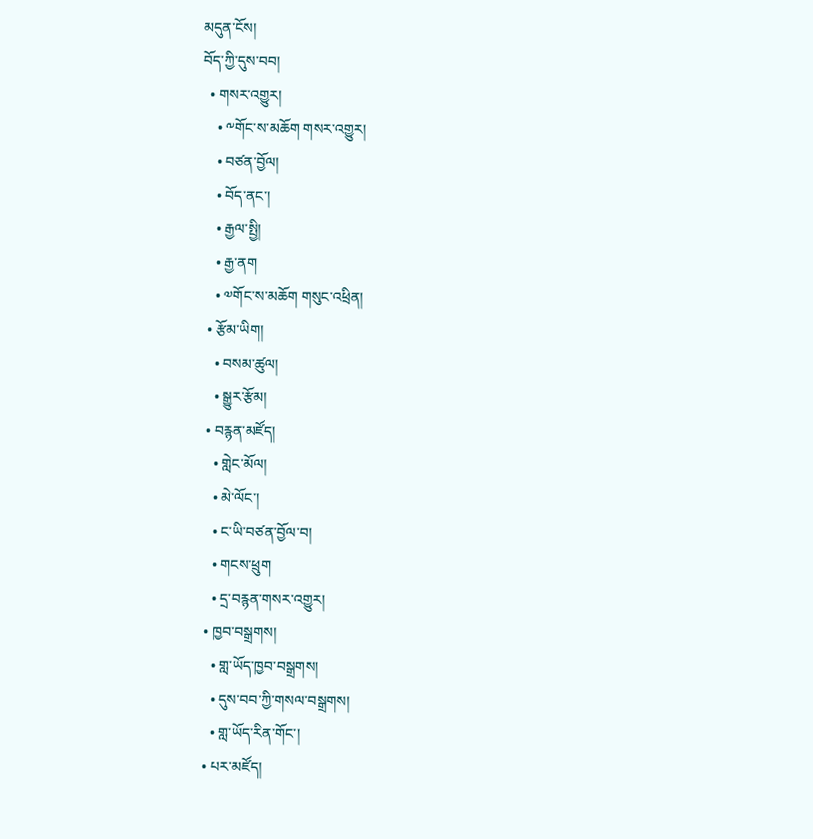མདུན་ངོས།
བོད་ཀྱི་དུས་བབ།
  • གསར་འགྱུར།
    • ༸གོང་ས་མཆོག གསར་འགྱུར།
    • བཙན་བྱོལ།
    • བོད་ནང་།
    • རྒྱལ་སྤྱི།
    • རྒྱ་ནག
    • ༧གོང་ས་མཆོག གསུང་འཕྲིན།
  • རྩོམ་ཡིག།
    • བསམ་ཚུལ།
    • སྒྱུར་རྩོམ།
  • བརྙན་མཛོད།
    • གླེང་མོལ།
    • མེ་ལོང་།
    • ང་ཡི་བཙན་བྱོལ་བ།
    • གངས་ཕྲུག
    • དྲ་བརྙན་གསར་འགྱུར།
  • ཁྱབ་བསྒྲགས།
    • གླ་ཡོད་ཁྱབ་བསྒྲགས།
    • དུས་བབ་ཀྱི་གསལ་བསྒྲགས།
    • གླ་ཡོད་རིན་གོང་།
  • པར་མཛོད།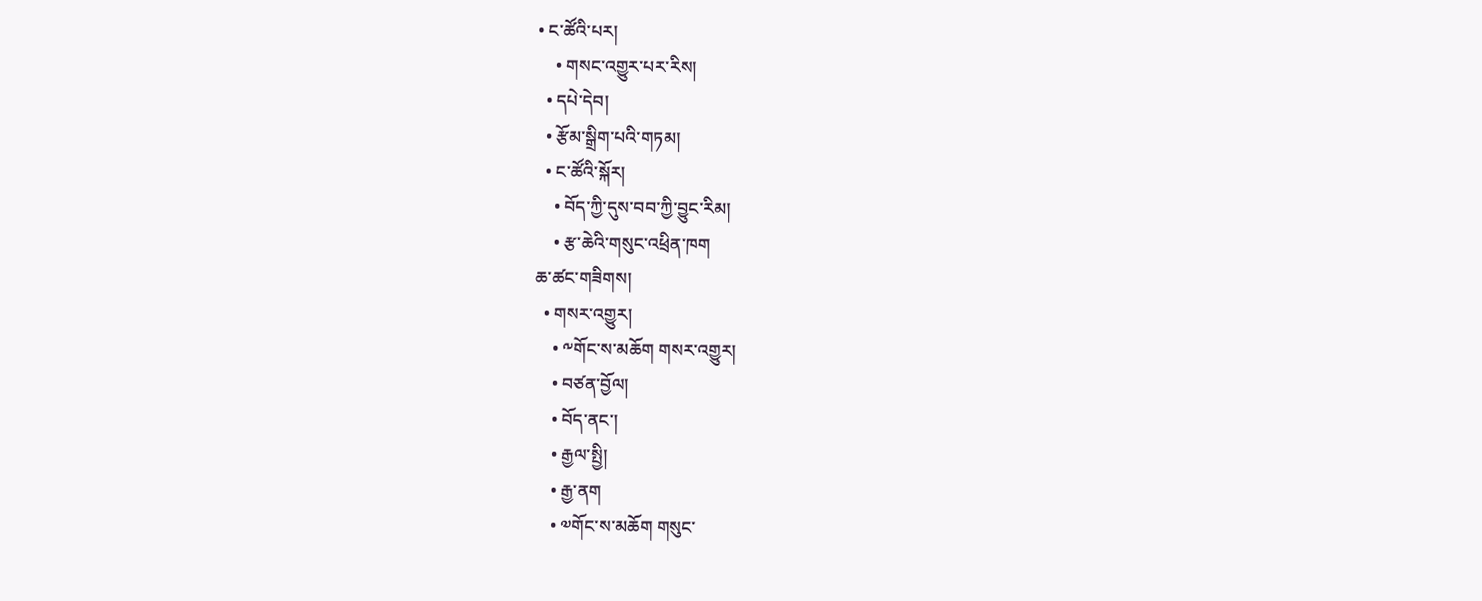• ང་ཚོའི་པར།
    • གསང་འགྱུར་པར་རིས།
  • དཔེ་དེབ།
  • རྩོམ་སྒྲིག་པའི་གཏམ།
  • ང་ཚོའི་སྐོར།
    • བོད་ཀྱི་དུས་བབ་ཀྱི་བྱུང་རིམ།
    • རྩ་ཆེའི་གསུང་འཕྲིན་ཁག
ཆ་ཚང་གཟིགས།
  • གསར་འགྱུར།
    • ༸གོང་ས་མཆོག གསར་འགྱུར།
    • བཙན་བྱོལ།
    • བོད་ནང་།
    • རྒྱལ་སྤྱི།
    • རྒྱ་ནག
    • ༧གོང་ས་མཆོག གསུང་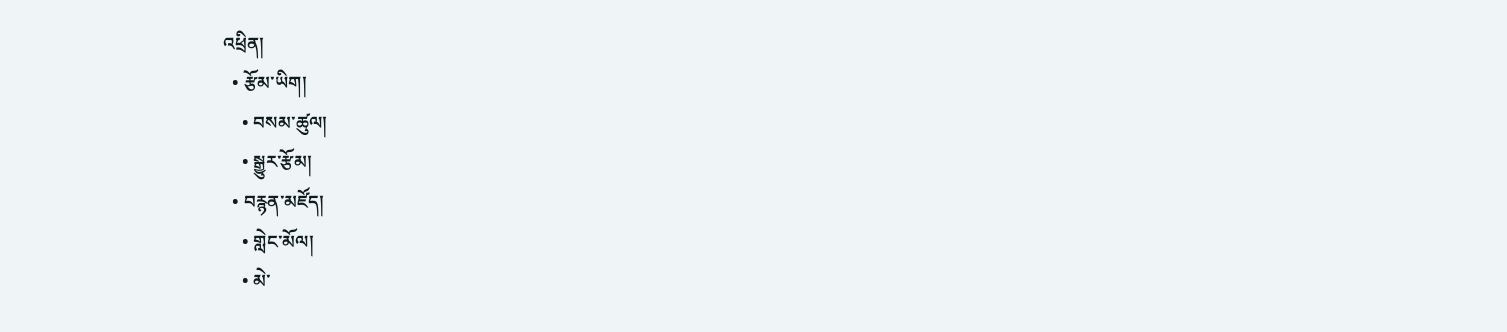འཕྲིན།
  • རྩོམ་ཡིག།
    • བསམ་ཚུལ།
    • སྒྱུར་རྩོམ།
  • བརྙན་མཛོད།
    • གླེང་མོལ།
    • མེ་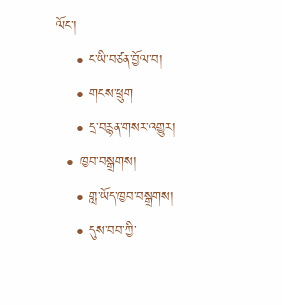ལོང་།
    • ང་ཡི་བཙན་བྱོལ་བ།
    • གངས་ཕྲུག
    • དྲ་བརྙན་གསར་འགྱུར།
  • ཁྱབ་བསྒྲགས།
    • གླ་ཡོད་ཁྱབ་བསྒྲགས།
    • དུས་བབ་ཀྱི་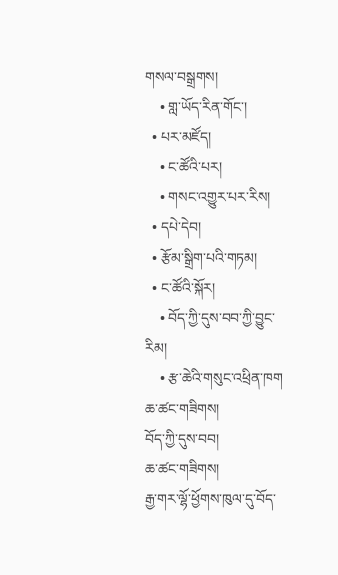གསལ་བསྒྲགས།
    • གླ་ཡོད་རིན་གོང་།
  • པར་མཛོད།
    • ང་ཚོའི་པར།
    • གསང་འགྱུར་པར་རིས།
  • དཔེ་དེབ།
  • རྩོམ་སྒྲིག་པའི་གཏམ།
  • ང་ཚོའི་སྐོར།
    • བོད་ཀྱི་དུས་བབ་ཀྱི་བྱུང་རིམ།
    • རྩ་ཆེའི་གསུང་འཕྲིན་ཁག
ཆ་ཚང་གཟིགས།
བོད་ཀྱི་དུས་བབ།
ཆ་ཚང་གཟིགས།
རྒྱ་གར་ལྷོ་ཕྱོགས་ཁུལ་དུ་བོད་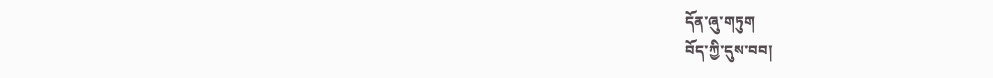དོན་ཞུ་གཏུག
བོད་ཀྱི་དུས་བབ།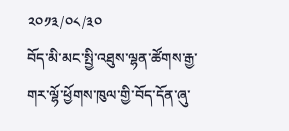༢༠༡༣/༠༨/༣༠
བོད་མི་མང་སྤྱི་འཐུས་ལྷན་ཚོགས་རྒྱ་གར་ལྷོ་ཕྱོགས་ཁུལ་གྱི་བོད་དོན་ཞུ་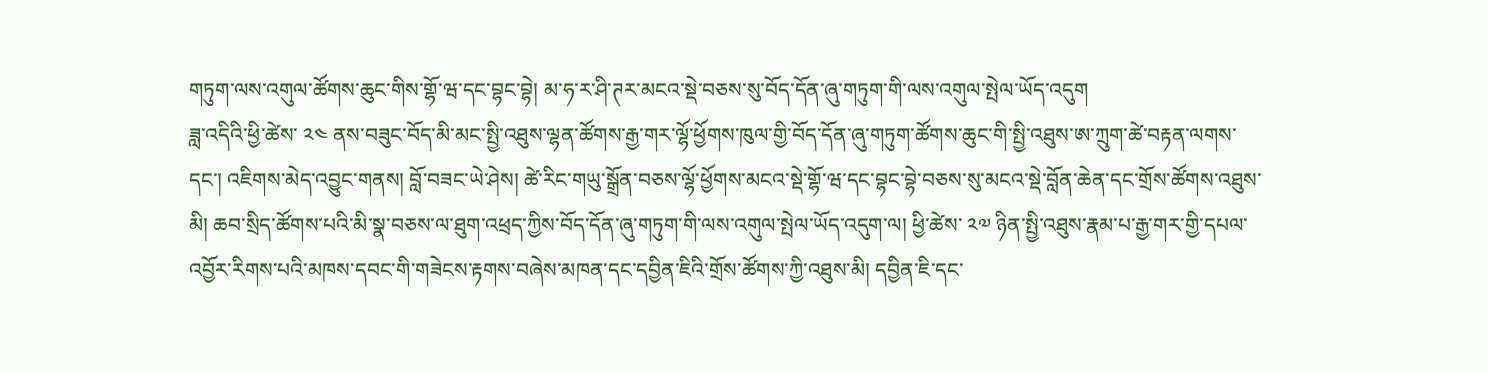གཏུག་ལས་འགུལ་ཚོགས་ཆུང་གིས་གྷོ་ཝ་དང་བྷང་བྷེ། མ་ཧ་ར་ཤི་ཊར་མངའ་སྡེ་བཅས་སུ་བོད་དོན་ཞུ་གཏུག་གི་ལས་འགུལ་སྤེལ་ཡོད་འདུག
ཟླ་འདིའི་ཕྱི་ཚེས་ ༢༤ ནས་བཟུང་བོད་མི་མང་སྤྱི་འཐུས་ལྷན་ཚོགས་རྒྱ་གར་ལྷོ་ཕྱོགས་ཁུལ་གྱི་བོད་དོན་ཞུ་གཏུག་ཚོགས་ཆུང་གི་སྤྱི་འཐུས་ཨ་ཀྲུག་ཚེ་བརྟན་ལགས་དང་། འཇིགས་མེད་འབྱུང་གནས། བློ་བཟང་ཡེ་ཤེས། ཚེ་རིང་གཡུ་སྒྲོན་བཅས་ལྷོ་ཕྱོགས་མངའ་སྡེ་གྷོ་ཝ་དང་བྷང་བྷེ་བཅས་སུ་མངའ་སྡེ་བློན་ཆེན་དང་གྲོས་ཚོགས་འཐུས་མི། ཆབ་སྲིད་ཚོགས་པའི་མི་སྣ་བཅས་ལ་ཐུག་འཕྲད་ཀྱིས་བོད་དོན་ཞུ་གཏུག་གི་ལས་འགུལ་སྤེལ་ཡོད་འདུག་ལ། ཕྱི་ཚེས་ ༢༧ ཉིན་སྤྱི་འཐུས་རྣམ་པ་རྒྱ་གར་གྱི་དཔལ་འབྱོར་རིགས་པའི་མཁས་དབང་གི་གཟེངས་རྟགས་བཞེས་མཁན་དང་དབྱིན་ཇིའི་གྲོས་ཚོགས་ཀྱི་འཐུས་མི། དབྱིན་ཇི་དང་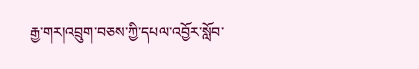རྒྱ་གར།འབྲུག་བཅས་ཀྱི་དཔལ་འབྱོར་སློབ་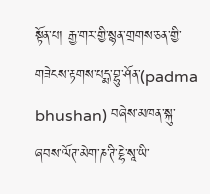སྟོན་པ། རྒྱ་གར་གྱི་སྙན་གྲགས་ཅན་གྱི་གཟེངས་རྟགས་པདྨ་བྷུ་ཤོན་(padma bhushan) བཞེས་མཁན་སྐུ་ཞབས་ལོཊ་མེག་ཎ་ཊི་ངྷེ་སཱ་ཡི་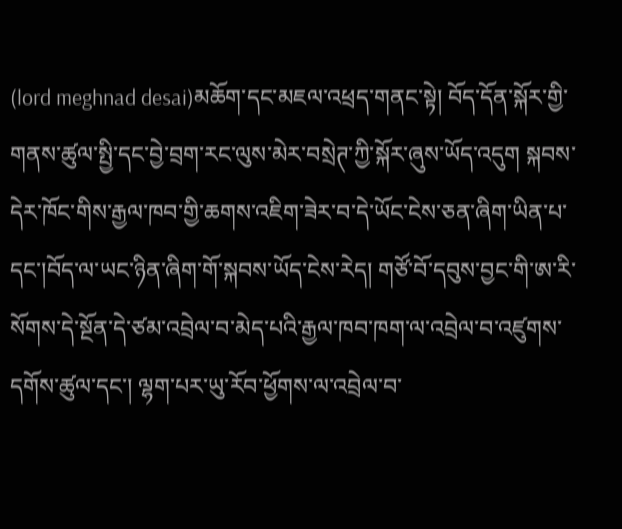(lord meghnad desai)མཆོག་དང་མཇལ་འཕྲད་གནང་སྟེ། བོད་དོན་སྐོར་གྱི་གནས་ཚུལ་སྤྱི་དང་བྱེ་བྲག་རང་ལུས་མེར་བསྲེཊ་ཀྱི་སྐོར་ཞུས་ཡོད་འདུག སྐབས་དེར་ཁོང་གིས་རྒྱལ་ཁབ་གྱི་ཆགས་འཇིག་ཟེར་བ་དེ་ཡོང་ངེས་ཅན་ཞིག་ཡིན་པ་དང་།བོད་ལ་ཡང་ཉིན་ཞིག་གོ་སྐབས་ཡོད་ངེས་རེད། གཙོ་བོ་དབུས་བྱང་གི་ཨ་རི་སོགས་དེ་སྔོན་དེ་ཙམ་འབྲེལ་བ་མེད་པའི་རྒྱལ་ཁབ་ཁག་ལ་འབྲེལ་བ་འཛུགས་དགོས་ཚུལ་དང་། ལྷག་པར་ཡུ་རོབ་ཕྱོགས་ལ་འབྲེལ་བ་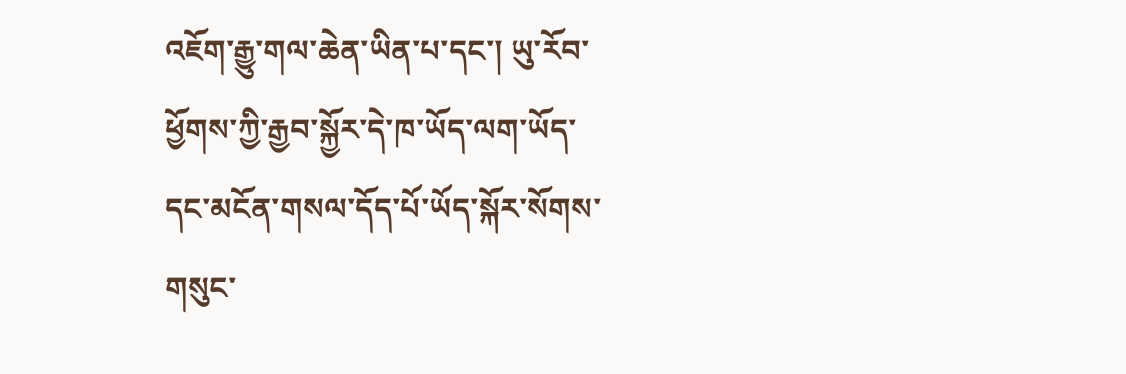འཇོག་རྒྱུ་གལ་ཆེན་ཡིན་པ་དང་། ཡུ་རོབ་ཕྱོགས་ཀྱི་རྒྱབ་སྐྱོར་དེ་ཁ་ཡོད་ལག་ཡོད་དང་མངོན་གསལ་དོད་པོ་ཡོད་སྐོར་སོགས་གསུང་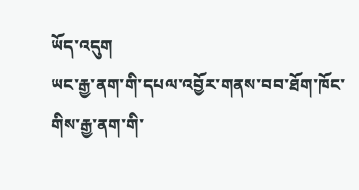ཡོད་འདུག
ཡང་རྒྱ་ནག་གི་དཔལ་འབྱོར་གནས་བབ་ཐོག་ཁོང་གིས་རྒྱ་ནག་གི་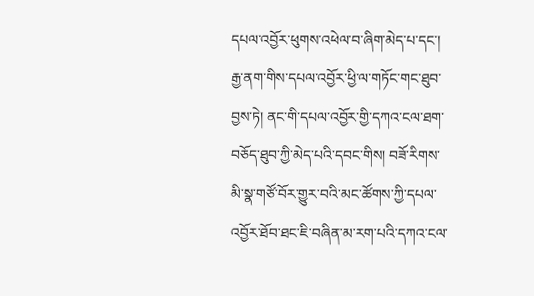དཔལ་འབྱོར་ཕུགས་འཕེལ་བ་ཞིག་མེད་པ་དང་། རྒྱ་ནག་གིས་དཔལ་འབྱོར་ཕྱི་ལ་གཏོང་གང་ཐུབ་བྱས་ཏེ། ནང་གི་དཔལ་འབྱོར་གྱི་དཀའ་ངལ་ཐག་བཅོད་ཐུབ་ཀྱི་མེད་པའི་དབང་གིས། བཟོ་རིགས་མི་སྣ་གཙོ་བོར་གྱུར་བའི་མང་ཚོགས་ཀྱི་དཔལ་འབྱོར་ཐོབ་ཐང་ཇི་བཞིན་མ་རག་པའི་དཀའ་ངལ་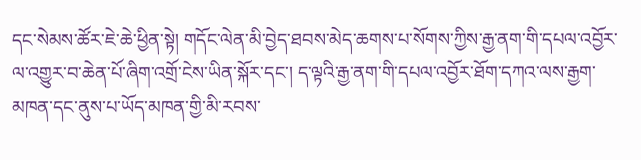དང་སེམས་ཚོར་ཇེ་ཆེ་ཕྱིན་སྟེ། གདོང་ལེན་མི་བྱེད་ཐབས་མེད་ཆགས་པ་སོགས་ཀྱིས་རྒྱ་ནག་གི་དཔལ་འབྱོར་ལ་འགྱུར་བ་ཆེན་པོ་ཞིག་འགྲོ་ངེས་ཡིན་སྐོར་དང་། ད་ལྟའི་རྒྱ་ནག་གི་དཔལ་འབྱོར་ཐོག་དཀའ་ལས་རྒྱག་མཁན་དང་ནུས་པ་ཡོད་མཁན་གྱི་མི་རབས་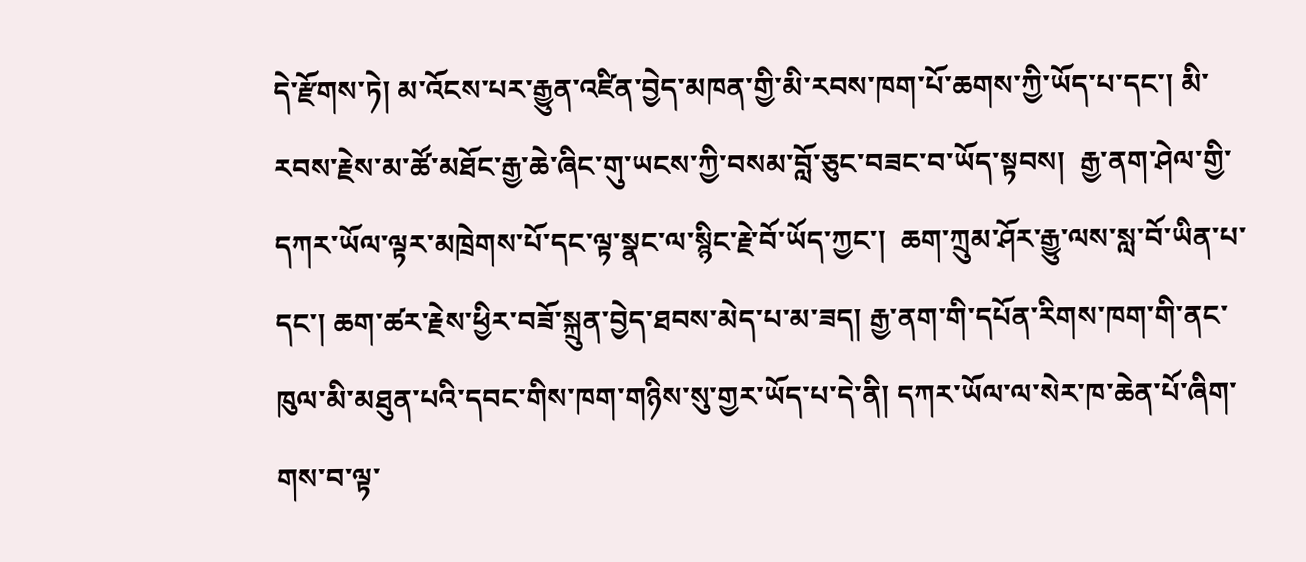དེ་རྫོགས་ཏེ། མ་འོངས་པར་རྒྱུན་འཛིན་བྱེད་མཁན་གྱི་མི་རབས་ཁག་པོ་ཆགས་ཀྱི་ཡོད་པ་དང་། མི་རབས་རྗེས་མ་ཚོ་མཐོང་རྒྱ་ཆེ་ཞིང་གུ་ཡངས་ཀྱི་བསམ་བློ་ཅུང་བཟང་བ་ཡོད་སྟབས།  རྒྱ་ནག་ཤེལ་གྱི་དཀར་ཡོལ་ལྟར་མཁྲེགས་པོ་དང་ལྟ་སྣང་ལ་སྙིང་རྗེ་བོ་ཡོད་ཀྱང་།  ཆག་ཀྲུམ་ཤོར་རྒྱུ་ལས་སླ་བོ་ཡིན་པ་དང་། ཆག་ཚར་རྗེས་ཕྱིར་བཟོ་སྐྲུན་བྱེད་ཐབས་མེད་པ་མ་ཟད། རྒྱ་ནག་གི་དཔོན་རིགས་ཁག་གི་ནང་ཁུལ་མི་མཐུན་པའི་དབང་གིས་ཁག་གཉིས་སུ་གྱར་ཡོད་པ་དེ་ནི། དཀར་ཡོལ་ལ་སེར་ཁ་ཆེན་པོ་ཞིག་གས་བ་ལྟ་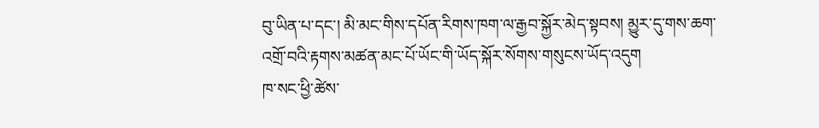བུ་ཡིན་པ་དང་། མི་མང་གིས་དཔོན་རིགས་ཁག་ལ་རྒྱབ་སྐྱོར་མེད་སྟབས། མྱུར་དུ་གས་ཆག་འགྲོ་བའི་རྟགས་མཚན་མང་པོ་ཡོང་གི་ཡོད་སྐོར་སོགས་གསུངས་ཡོད་འདུག
ཁ་སང་ཕྱི་ཚེས་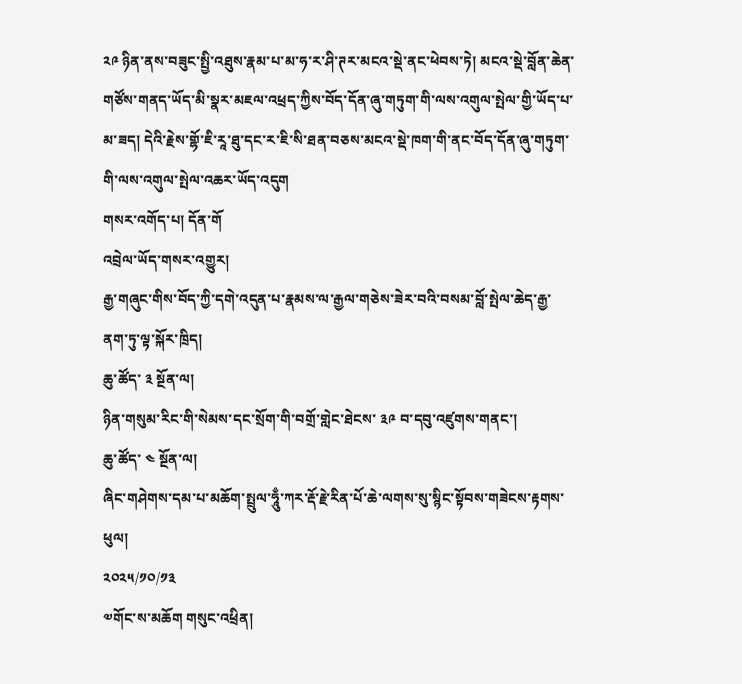༢༩ ཉིན་ནས་བཟུང་སྤྱི་འཐུས་རྣམ་པ་མ་ཧ་ར་ཤི་ཊར་མངའ་སྡེ་ནང་ཕེབས་ཏེ། མངའ་སྡེ་བློན་ཆེན་གཙོས་གནད་ཡོད་མི་སྣར་མཇལ་འཕྲད་ཀྱིས་བོད་དོན་ཞུ་གཏུག་གི་ལས་འགུལ་སྤེལ་གྱི་ཡོད་པ་མ་ཟད། དེའི་རྗེས་གྷོ་ཇི་རཱ་ཐུ་དང་ར་ཇི་སི་ཐན་བཅས་མངའ་སྡེ་ཁག་གི་ནང་བོད་དོན་ཞུ་གཏུག་གི་ལས་འགུལ་སྤེལ་འཆར་ཡོད་འདུག
གསར་འགོད་པ། དོན་གོ
འབྲེལ་ཡོད་གསར་འགྱུར།
རྒྱ་གཞུང་གིས་བོད་ཀྱི་དགེ་འདུན་པ་རྣམས་ལ་རྒྱལ་གཅེས་ཟེར་བའི་བསམ་བློ་སྤེལ་ཆེད་རྒྱ་ནག་ཏུ་ལྟ་སྐོར་ཁྲིད།
ཆུ་ཚོད་ ༣ སྔོན་ལ།
ཉིན་གསུམ་རིང་གི་སེམས་དང་སྲོག་གི་བགྲོ་གླེང་ཐེངས་ ༣༩ བ་དབུ་འཛུགས་གནང་།
ཆུ་ཚོད་ ༤ སྔོན་ལ།
ཞིང་གཤེགས་དམ་པ་མཆོག་སྤྲུལ་ཧཱུྃ་ཀར་རྡོ་རྗེ་རིན་པོ་ཆེ་ལགས་སུ་སྙིང་སྟོབས་གཟེངས་རྟགས་ཕུལ།
༢༠༢༥/༡༠/༡༣
༧གོང་ས་མཆོག གསུང་འཕྲིན།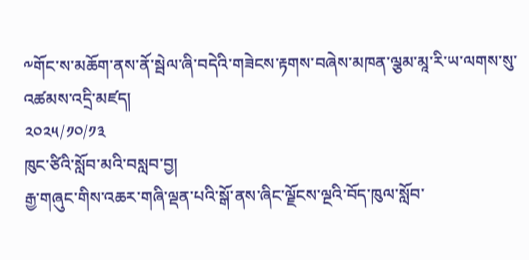༸གོང་ས་མཆོག་ནས་ནོ་སྦེལ་ཞི་བདེའི་གཟེངས་རྟགས་བཞེས་མཁན་ལྕམ་མཱ་རི་ཡ་ལགས་སུ་འཚམས་འདྲི་མཛད།
༢༠༢༥/༡༠/༡༣
ཁུང་ཙིའི་སློབ་མའི་བསླབ་བྱ།
རྒྱ་གཞུང་གིས་འཆར་གཞི་ལྡན་པའི་སྒོ་ནས་ཞིང་ལྗོངས་ལྔའི་བོད་ཁུལ་སློབ་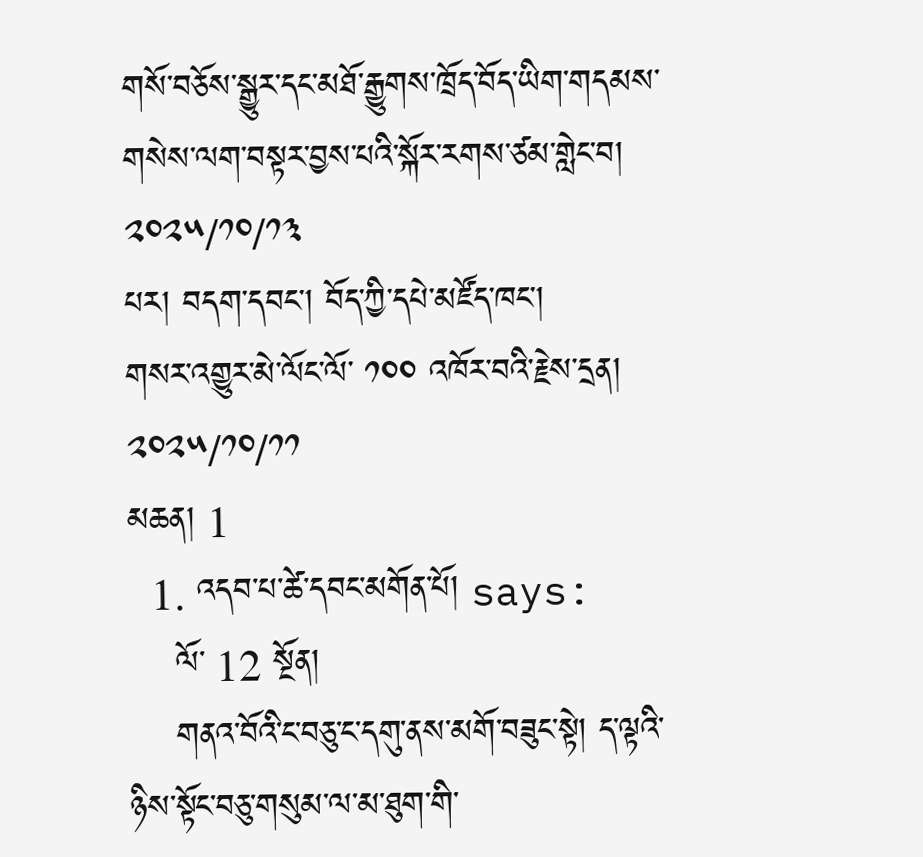གསོ་བཅོས་སྒྱུར་དང་མཐོ་རྒྱུགས་ཁྲོད་བོད་ཡིག་གདམས་གསེས་ལག་བསྟར་བྱས་པའི་སྐོར་རགས་ཙམ་གླེང་བ།
༢༠༢༥/༡༠/༡༣
པར། བདག་དབང་། བོད་ཀྱི་དཔེ་མཛོད་ཁང་།
གསར་འགྱུར་མེ་ལོང་ལོ་ ༡༠༠ འཁོར་བའི་རྗེས་དྲན།
༢༠༢༥/༡༠/༡༡
མཆན། 1
  1. འདབ་པ་ཚེ་དབང་མགོན་པོ། says:
    ལོ་ 12 སྔོན།
    གནའ་བོའི་ང་བཅུ་ང་དགུ་ནས་མགོ་བཟུང་སྟེ། ད་ལྟའི་ཉིས་སྟོང་བཅུ་གསུམ་ལ་མ་ཐུག་གི་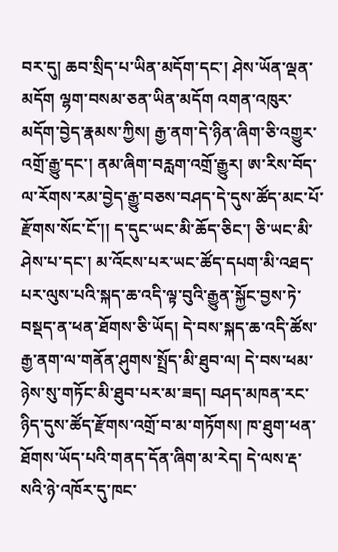བར་དུ། ཆབ་སྲིད་པ་ཡིན་མདོག་དང་། ཤེས་ཡོན་ལྡན་མདོག ལྷག་བསམ་ཅན་ཡིན་མདོག འགན་འཁུར་མདོག་བྱེད་རྣམས་ཀྱིས། རྒྱ་ནག་དེ་ཉིན་ཞིག་ཅི་འགྱུར་འགྲོ་རྒྱུ་དང་། ནམ་ཞིག་བརླག་འགྲོ་རྒྱུར། ཨ་རིས་བོད་ལ་རོགས་རམ་བྱེད་རྒྱུ་བཅས་བཤད་དེ་དུས་ཚོད་མང་པོ་རྫོགས་སོང་ངོ་།། ད་དུང་ཡང་མི་ཆོད་ཅིང་། ཅི་ཡང་མི་ཤེས་པ་དང་། མ་འོངས་པར་ཡང་ཚོད་དཔག་མི་འཐད་པར་ལུས་པའི་སྐད་ཆ་འདི་ལྟ་བུའི་རྒྱུན་སྐྱོང་བྱས་ཏེ་བསྡད་ན་ཕན་ཐོགས་ཅི་ཡོད། དེ་བས་སྐད་ཆ་འདི་ཚོས་རྒྱ་ནག་ལ་གནོན་ཤུགས་སྤྲོད་མི་ཐུབ་ལ། དེ་བས་ཕམ་ཉེས་སུ་གཏོང་མི་ཐུབ་པར་མ་ཟད། བཤད་མཁན་རང་ཉིད་དུས་ཚོད་རྫོགས་འགྲོ་བ་མ་གཏོགས། ཁ་ཐུག་ཕན་ཐོགས་ཡོད་པའི་གནད་དོན་ཞིག་མ་རེད། དེ་ལས་རྡ་སའི་ཉེ་འཁོར་དུ་ཁང་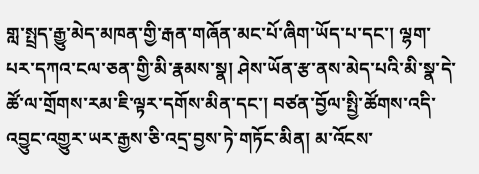གླ་སྤྲད་རྒྱུ་མེད་མཁན་གྱི་རྒན་གཞོན་མང་པོ་ཞིག་ཡོད་པ་དང་། ལྷག་པར་དཀའ་ངལ་ཅན་གྱི་མི་རྣམས་སྣ། ཤེས་ཡོན་རྩ་ནས་མེད་པའི་མི་སྣ་དེ་ཚོ་ལ་གྲོགས་རམ་ཇི་ལྟར་དགོས་མིན་དང་། བཙན་བྱོལ་སྤྱི་ཚོགས་འདི་འབྱུང་འགྱུར་ཡར་རྒྱས་ཅི་འདྲ་བྱས་ཏེ་གཏོང་མིན། མ་འོངས་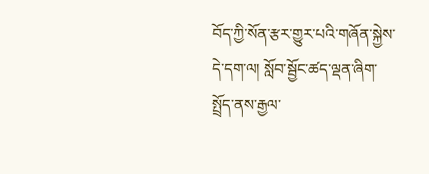བོད་ཀྱི་སོན་རྩར་གྱུར་པའི་གཞོན་སྐྱེས་དེ་དག་ལ། སློབ་སྦྱོང་ཚད་ལྡན་ཞིག་སྤྲོད་ནས་རྒྱལ་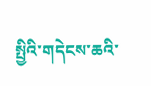སྤྱིའི་གདེངས་ཆའི་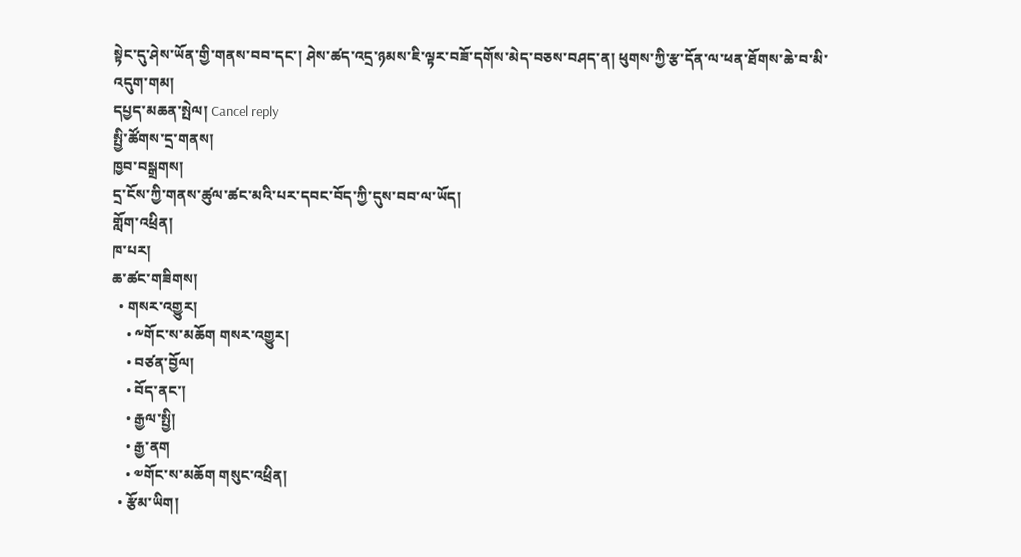སྟེང་དུ་ཤེས་ཡོན་གྱི་གནས་བབ་དང་། ཤེས་ཚད་འདྲ་ཉམས་ཇི་ལྟར་བཟོ་དགོས་མེད་བཅས་བཤད་ན། ཕུགས་ཀྱི་རྩ་དོན་ལ་ཕན་ཐོགས་ཆེ་བ་མི་འདུག་གམ།
དཔྱད་མཆན་སྤེལ། Cancel reply
སྤྱི་ཚོགས་དྲ་གནས།
ཁྱབ་བསྒྲགས།
དྲ་ངོས་ཀྱི་གནས་ཚུལ་ཚང་མའི་པར་དབང་བོད་ཀྱི་དུས་བབ་ལ་ཡོད།
གློག་འཕྲིན།
ཁ་པར།
ཆ་ཚང་གཟིགས།
  • གསར་འགྱུར།
    • ༸གོང་ས་མཆོག གསར་འགྱུར།
    • བཙན་བྱོལ།
    • བོད་ནང་།
    • རྒྱལ་སྤྱི།
    • རྒྱ་ནག
    • ༧གོང་ས་མཆོག གསུང་འཕྲིན།
  • རྩོམ་ཡིག།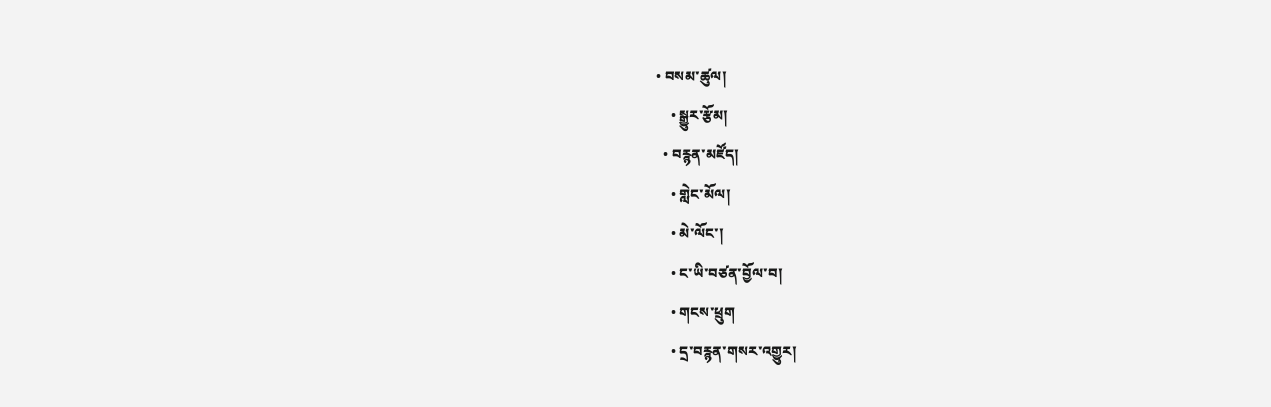• བསམ་ཚུལ།
    • སྒྱུར་རྩོམ།
  • བརྙན་མཛོད།
    • གླེང་མོལ།
    • མེ་ལོང་།
    • ང་ཡི་བཙན་བྱོལ་བ།
    • གངས་ཕྲུག
    • དྲ་བརྙན་གསར་འགྱུར།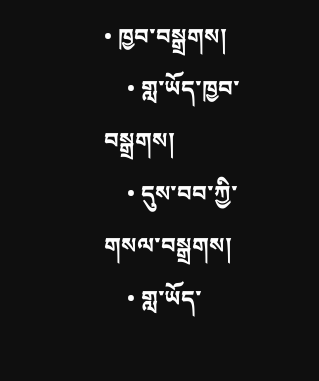• ཁྱབ་བསྒྲགས།
    • གླ་ཡོད་ཁྱབ་བསྒྲགས།
    • དུས་བབ་ཀྱི་གསལ་བསྒྲགས།
    • གླ་ཡོད་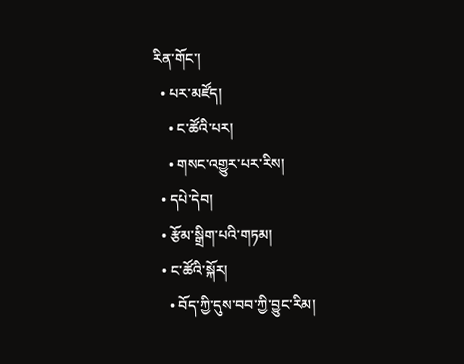རིན་གོང་།
  • པར་མཛོད།
    • ང་ཚོའི་པར།
    • གསང་འགྱུར་པར་རིས།
  • དཔེ་དེབ།
  • རྩོམ་སྒྲིག་པའི་གཏམ།
  • ང་ཚོའི་སྐོར།
    • བོད་ཀྱི་དུས་བབ་ཀྱི་བྱུང་རིམ།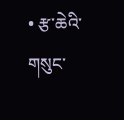• རྩ་ཆེའི་གསུང་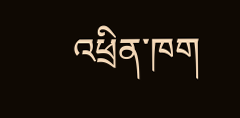འཕྲིན་ཁག